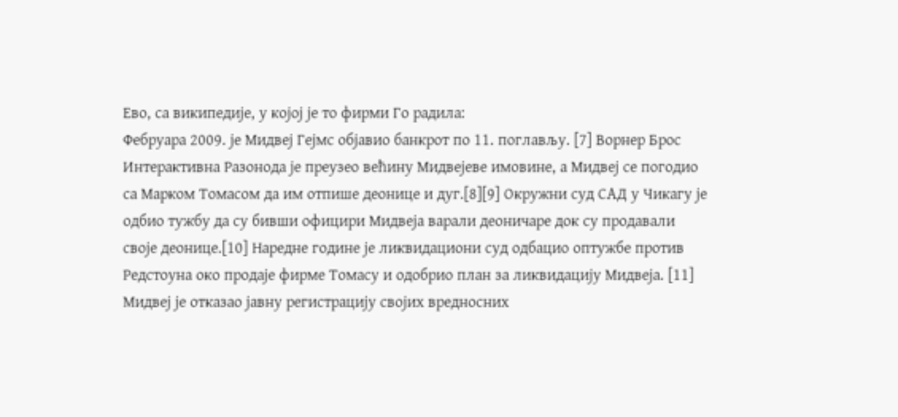Ево, са википедије, у којој је то фирми Го радила:
Фебруара 2009. је Мидвеј Гејмс објавио банкрот по 11. поглављу. [7] Ворнер Брос Интерактивна Разонода је преузео већину Мидвејеве имовине, а Мидвеј се погодио са Марком Томасом да им отпише деонице и дуг.[8][9] Окружни суд САД у Чикагу је одбио тужбу да су бивши официри Мидвеја варали деоничаре док су продавали своје деонице.[10] Наредне године је ликвидациони суд одбацио оптужбе против Редстоуна око продаје фирме Томасу и одобрио план за ликвидацију Мидвеја. [11] Мидвеј је отказао јавну регистрацију својих вредносних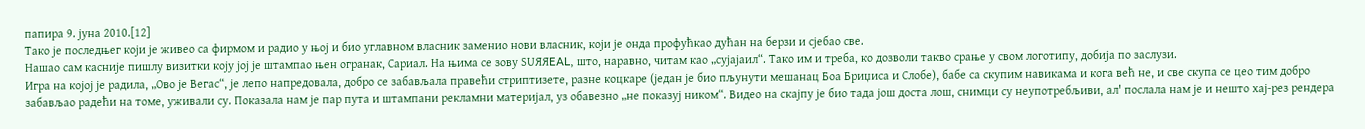папира 9. јуна 2010.[12]
Тако је последњег који је живео са фирмом и радио у њој и био углавном власник заменио нови власник, који је онда профућкао дућан на берзи и сјебао све.
Нашао сам касније пишлу визитки коју јој је штампао њен огранак, Сариал. На њима се зову SUЯЯEAL, што, наравно, читам као „сујајаил“. Тако им и треба, ко дозволи такво срање у свом логотипу, добија по заслузи.
Игра на којој је радила, „Ово је Вегас“, је лепо напредовала, добро се забављала правећи стриптизете, разне коцкаре (један је био пљунути мешанац Боа Бриџиса и Слобе), бабе са скупим навикама и кога већ не, и све скупа се цео тим добро забављао радећи на томе, уживали су. Показала нам је пар пута и штампани рекламни материјал, уз обавезно „не показуј ником“. Видео на скајпу је био тада још доста лош, снимци су неупотребљиви, ал' послала нам је и нешто хај-рез рендера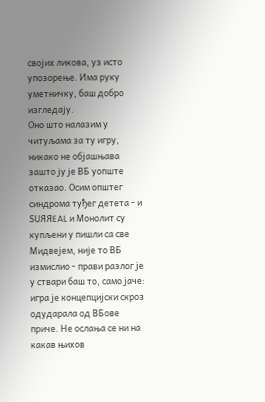својих ликова, уз исто упозорење. Има руку уметничку, баш добро изгледају.
Оно што налазим у читуљама за ту игру, никако не објашњава зашто ју је ВБ уопште отказао. Осим општег синдрома туђег детета - и SUЯЯEAL и Монолит су купљени у пишли са све Мидвејем, није то ВБ измислио - прави разлог је у ствари баш то, само јаче: игра је концепцијски скроз одударала од ВБове приче. Не ослања се ни на какав њихов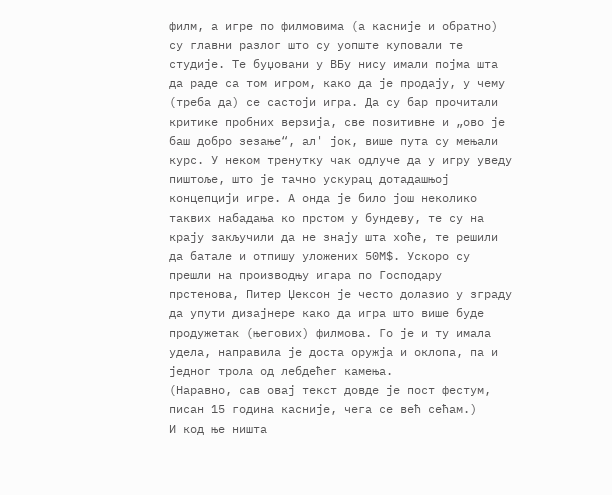филм, а игре по филмовима (а касније и обратно) су главни разлог што су уопште куповали те студије. Те буџовани у ВБу нису имали појма шта да раде са том игром, како да је продају, у чему (треба да) се састоји игра. Да су бар прочитали критике пробних верзија, све позитивне и „ово је баш добро зезање“, ал' јок, више пута су мењали курс. У неком тренутку чак одлуче да у игру уведу пиштоље, што је тачно ускурац дотадашњој концепцији игре. А онда је било још неколико таквих набадања ко прстом у бундеву, те су на крају закључили да не знају шта хоће, те решили да батале и отпишу уложених 50М$. Ускоро су прешли на производњу игара по Господару прстенова, Питер Џексон је често долазио у зграду да упути дизајнере како да игра што више буде продужетак (његових) филмова. Го је и ту имала удела, направила је доста оружја и оклопа, па и једног трола од лебдећег камења.
(Наравно, сав овај текст довде је пост фестум, писан 15 година касније, чега се већ сећам.)
И код ње ништа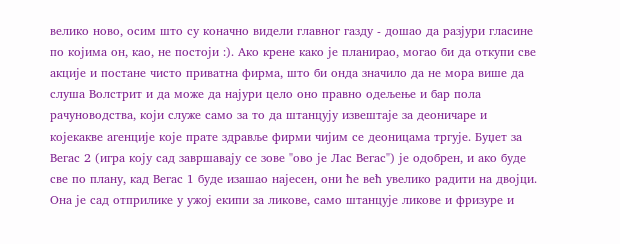велико ново, осим што су коначно видели главног газду - дошао да разјури гласине по којима он, као, не постоји :). Ако крене како је планирао, могао би да откупи све акције и постане чисто приватна фирма, што би онда значило да не мора више да слуша Волстрит и да може да најури цело оно правно одељење и бар пола рачуноводства, који служе само за то да штанцују извештаје за деоничаре и којекакве агенције које прате здравље фирми чијим се деоницама тргује. Буџет за Вегас 2 (игра коју сад завршавају се зове "ово је Лас Вегас") је одобрен, и ако буде све по плану, кад Вегас 1 буде изашао најесен, они ће већ увелико радити на двојци. Она је сад отприлике у ужој екипи за ликове, само штанцује ликове и фризуре и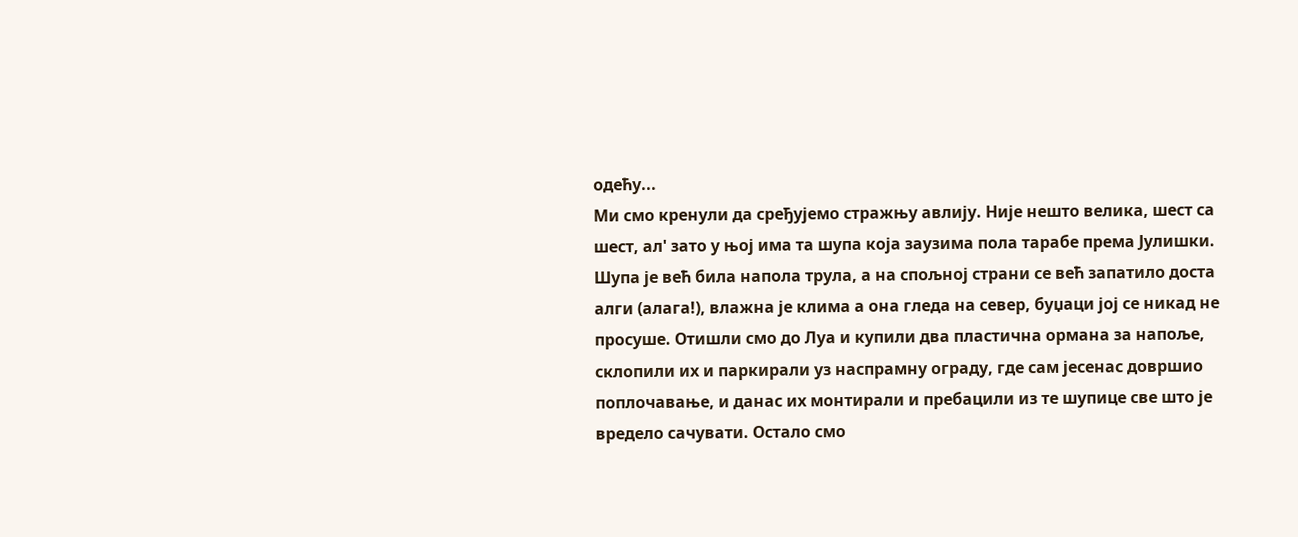одећу...
Ми смо кренули да сређујемо стражњу авлију. Није нешто велика, шест са шест, ал' зато у њој има та шупа која заузима пола тарабе према Јулишки. Шупа је већ била напола трула, а на спољној страни се већ запатило доста алги (алага!), влажна је клима а она гледа на север, буџаци јој се никад не просуше. Отишли смо до Луа и купили два пластична ормана за напоље, склопили их и паркирали уз наспрамну ограду, где сам јесенас довршио поплочавање, и данас их монтирали и пребацили из те шупице све што је вредело сачувати. Остало смо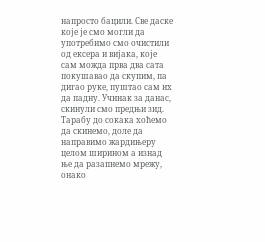напросто бацили. Све даске које је смо могли да употребимо смо очистили од ексера и вијака, које сам можда прва два сата покушавао да скупим, па дигао руке, пуштао сам их да падну. Учинак за данас, скинули смо предњи зид.
Тарабу до сокака хоћемо да скинемо, доле да направимо жардињеру целом ширином а изнад ње да разапнемо мрежу, онако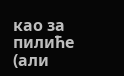као за пилиће (али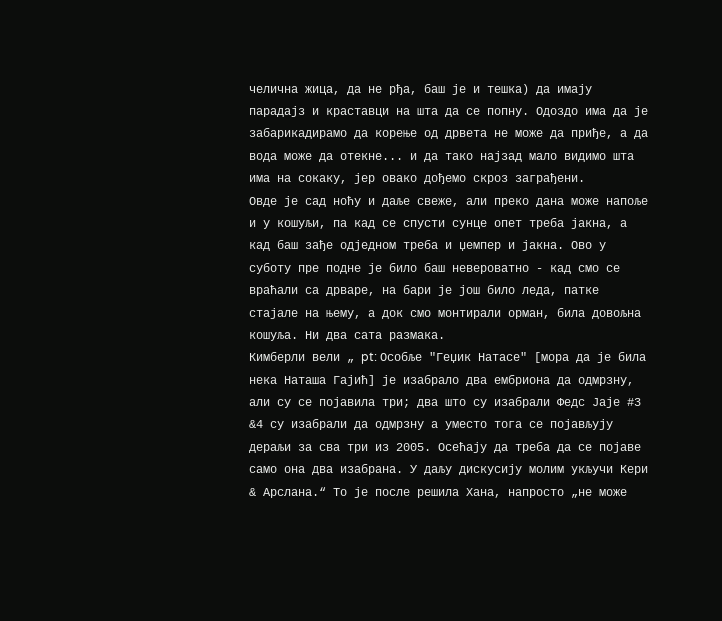челична жица, да не рђа, баш је и тешка) да имају парадајз и краставци на шта да се попну. Одоздо има да је забарикадирамо да корење од дрвета не може да приђе, а да вода може да отекне... и да тако најзад мало видимо шта има на сокаку, јер овако дођемо скроз заграђени.
Овде је сад ноћу и даље свеже, али преко дана може напоље и у кошуљи, па кад се спусти сунце опет треба јакна, а кад баш зађе одједном треба и џемпер и јакна. Ово у суботу пре подне је било баш невероватно - кад смо се враћали са дрваре, на бари је још било леда, патке стајале на њему, а док смо монтирали орман, била довољна кошуља. Ни два сата размака.
Кимберли вели „ pt: Особље "Геџик Натасе" [мора да је била нека Наташа Гајић] је изабрало два ембриона да одмрзну, али су се појавила три; два што су изабрали Федс Јаје #3 &4 су изабрали да одмрзну а уместо тога се појављују дераљи за сва три из 2005. Осећају да треба да се појаве само она два изабрана. У даљу дискусију молим укључи Кери & Арслана.“ То је после решила Хана, напросто „не може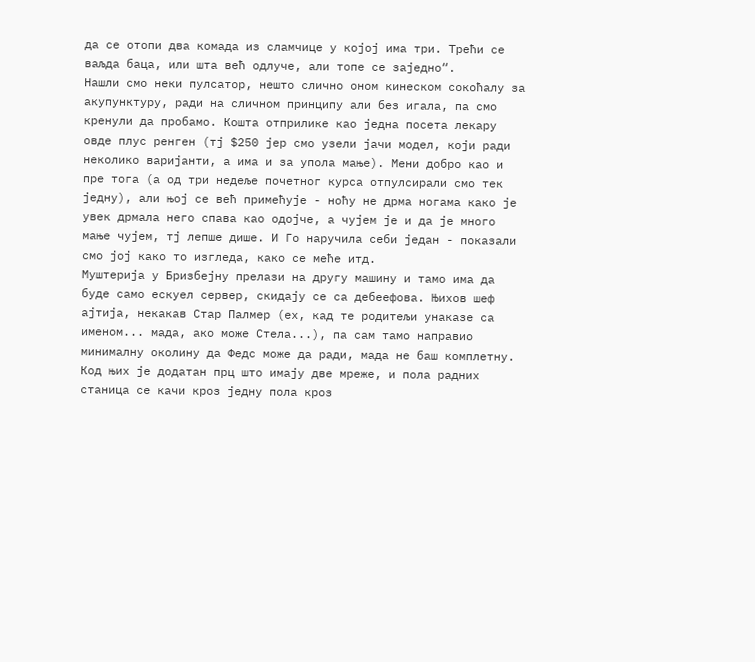да се отопи два комада из сламчице у којој има три. Трећи се ваљда баца, или шта већ одлуче, али топе се заједно“.
Нашли смо неки пулсатор, нешто слично оном кинеском сокоћалу за акупунктуру, ради на сличном принципу али без игала, па смо кренули да пробамо. Кошта отприлике као једна посета лекару овде плус ренген (тј $250 јер смо узели јачи модел, који ради неколико варијанти, а има и за упола мање). Мени добро као и пре тога (а од три недеље почетног курса отпулсирали смо тек једну), али њој се већ примећује - ноћу не дрма ногама како је увек дрмала него спава као одојче, а чујем је и да је много мање чујем, тј лепше дише. И Го наручила себи један - показали смо јој како то изгледа, како се меће итд.
Муштерија у Бризбејну прелази на другу машину и тамо има да буде само ескуел сервер, скидају се са дебеефова. Њихов шеф ајтија, некакав Стар Палмер (ех, кад те родитељи унаказе са именом... мада, ако може Стела...), па сам тамо направио минималну околину да Федс може да ради, мада не баш комплетну. Код њих је додатан прц што имају две мреже, и пола радних станица се качи кроз једну пола кроз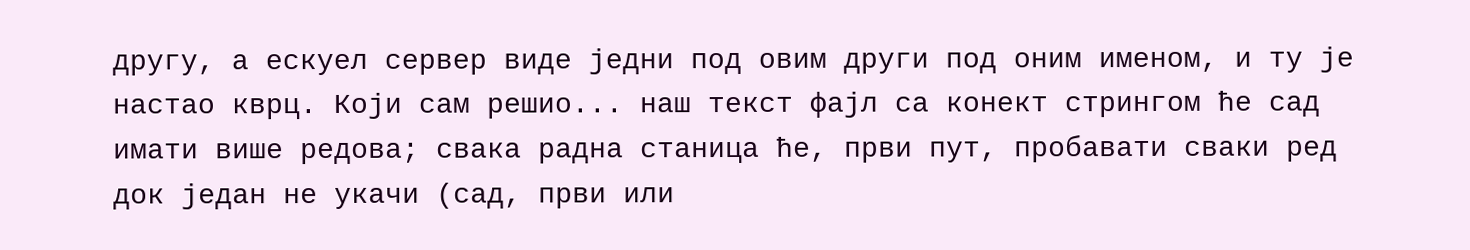другу, а ескуел сервер виде једни под овим други под оним именом, и ту је настао кврц. Који сам решио... наш текст фајл са конект стрингом ће сад имати више редова; свака радна станица ће, први пут, пробавати сваки ред док један не укачи (сад, први или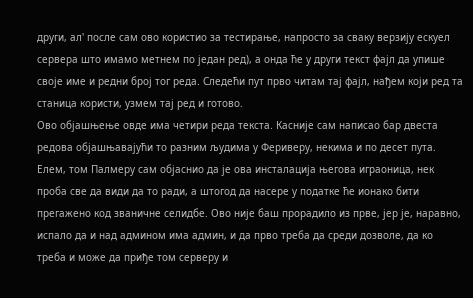други, ал' после сам ово користио за тестирање, напросто за сваку верзију ескуел сервера што имамо метнем по један ред), а онда ће у други текст фајл да упише своје име и редни број тог реда. Следећи пут прво читам тај фајл, нађем који ред та станица користи, узмем тај ред и готово.
Ово објашњење овде има четири реда текста. Касније сам написао бар двеста редова објашњавајући то разним људима у Фериверу, некима и по десет пута.
Елем, том Палмеру сам објаснио да је ова инсталација његова играоница, нек проба све да види да то ради, а штогод да насере у податке ће ионако бити прегажено код званичне селидбе. Ово није баш прорадило из прве, јер је, наравно, испало да и над админом има админ, и да прво треба да среди дозволе, да ко треба и може да приђе том серверу и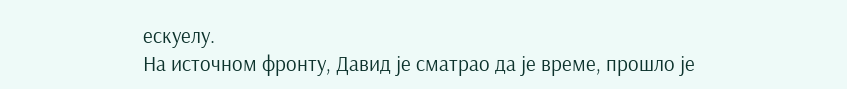ескуелу.
На источном фронту, Давид је сматрао да је време, прошло је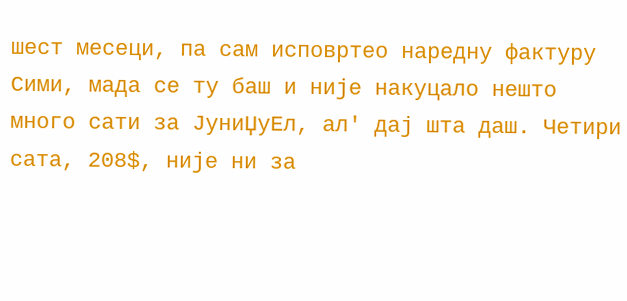шест месеци, па сам исповртео наредну фактуру Сими, мада се ту баш и није накуцало нешто много сати за ЈуниЏуЕл, ал' дај шта даш. Четири сата, 208$, није ни за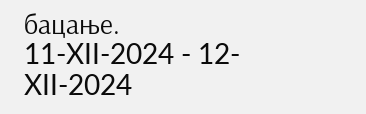бацање.
11-XII-2024 - 12-XII-2024